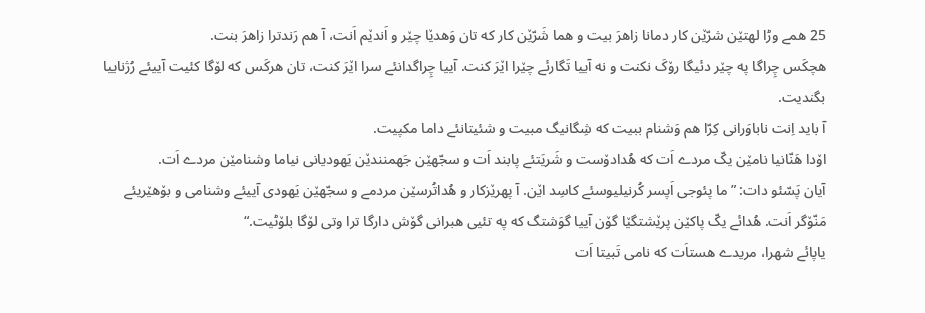25 همے وڑا لهتێن شرّێن کار دمانا زاهرَ بیت و هما شَرّێن کار که تان وَهدێا چێر و اَندێم اَنت، آ هم رَندترا زاهرَ بنت.
هچکَس چِراگا په چێر دئیگا رۆکَ نکنت و نه آییا تَگارئے چێرا اێرَ کنت. آییا چِراگدانئے سرا اێرَ کنت، تان هرکَس که لۆگا کئیت آییئے رُژناییا بگندیت.
آ باید اِنت ناباوَرانی کِرّا هم وَشنام ببیت که شِگانیگ مبیت و شئیتانئے داما مکپیت.
اۆدا هَنّانیا نامێن یکّ مردے اَت که هُدادۆست و شَریَتئے پابند اَت و سجّهێن جَهمنندێن یَهودیانی نیاما وشنامێن مردے اَت.
آیان پَسّئو دات: ”ما پئوجی اَپسر کُرنیلیوسئے کاسِد اێن. آ پهرێزکار و هُداتُرسێن مردمے و سجّهێن یَهودی آییئے وشنامی و بۆهێریئے مَنّۆگر اَنت. هُدائے یکّ پاکێن پرێشتگێا گۆن آییا گوَشتگ که په تئیی هبرانی گۆش دارگا ترا وتی لۆگا بلۆٹیت.“
یاپائے شهرا، مریدے هستاَت که نامی تَبیتا اَت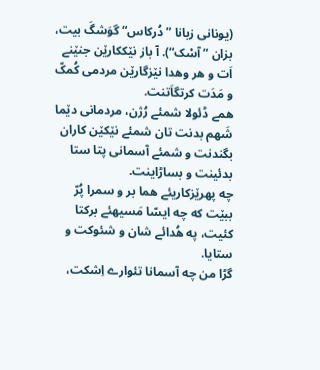(یونانی زبانا ”دُرکاس“ گوَشگَ بیت، بزان ”آسْک“). آ باز نێککارێن جنێنے اَت و هر وهدا نێزگارێن مردمی کُمکّ و مَدَت کرتگاَتنت.
همے ڈئولا شمئے رُژن، مردمانی دێما شَهم بدنت تان شمئے نێکێن کاران بگندنت و شمئے آسمانی پتا ستا بدئینت و بساڑاینت.
چه پهرێزکاریئے هما بر و سمرا پُرّ ببێت که چه ایسّا مَسیهئے برکتا کئیت، په هُدائے شان و شئوکت و ستایا.
گڑا من چه آسمانا تئوارے اِشکت،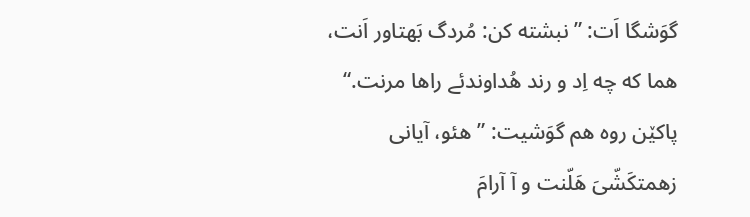گوَشگا اَت: ”نبشته کن: مُردگ بَهتاور اَنت، هما که چه اِد و رند هُداوندئے راها مرنت.“ پاکێن روه هم گوَشیت: ”هئو، آیانی زهمتکَشّیَ هَلّنت و آ آرامَ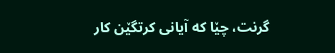گرنت، چێا که آیانی کرتگێن کار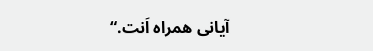آیانی همراه اَنت.“